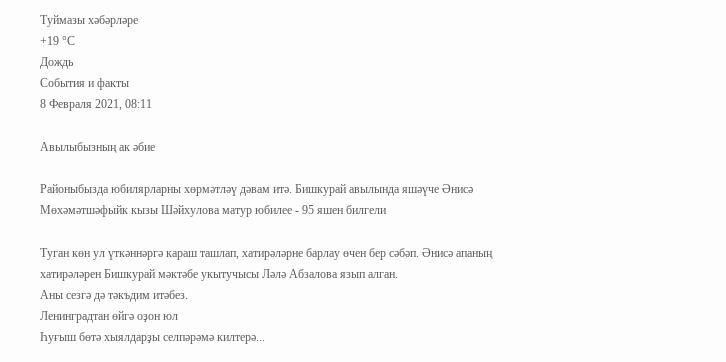Туймазы хәбәрләре
+19 °С
Дождь
События и факты
8 Февраля 2021, 08:11

Авылыбызның ак әбие

Районыбызда юбилярларны хөрмәтләү дәвам итә. Бишкурай авылында яшәүче Әнисә Мөхәмәтшәфыйк кызы Шәйхулова матур юбилее - 95 яшен билгели

Туган көн ул үткәннәргә караш ташлап, хатирәләрне барлау өчен бер сәбәп. Әнисә апаның хатирәләрен Бишкурай мәктәбе укытучысы Ләлә Абзалова язып алган.
Аны сезгә дә тәкъдим итәбез.
Ленинградтан өйгә оҙон юл
Һуғыш бөтә хыялдарҙы селпәрәмә килтерә...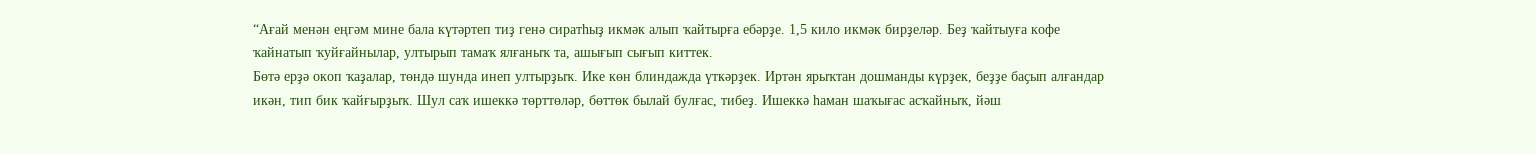“Ағай менән еңгәм мине бала күтәртеп тиҙ генә сиратһыҙ икмәк алып ҡайтырға ебәрҙе. 1,5 кило икмәк бирҙеләр. Беҙ ҡайтыуға кофе ҡайнатып ҡуйғайнылар, ултырып тамаҡ ялғаныҡ та, ашығып сығып киттек.
Бөтә ерҙә окоп ҡаҙалар, төндә шунда инеп ултырҙыҡ. Ике көн блиндажда үткәрҙек. Иртән ярыҡтан дошманды күрҙек, беҙҙе баҫып алғандар икән, тип бик ҡайғырҙыҡ. Шул саҡ ишеккә төрттөләр, бөттөк былай булғас, тибеҙ. Ишеккә һаман шаҡығас асҡайныҡ, йәш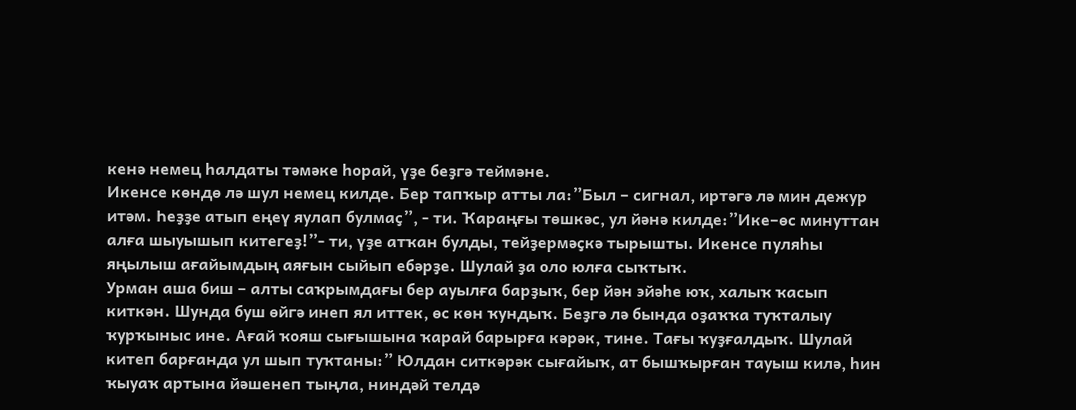кенә немец һалдаты тәмәке һорай, үҙе беҙгә теймәне.
Икенсе көндө лә шул немец килде. Бер тапҡыр атты ла:”Был – сигнал, иртәгә лә мин дежур итәм. Һеҙҙе атып еңеү яулап булмаҫ”, - ти. Ҡараңғы төшкәс, ул йәнә килде:”Ике–өс минуттан алға шыуышып китегеҙ!”- ти, үҙе атҡан булды, тейҙермәҫкә тырышты. Икенсе пуляһы яңылыш ағайымдың аяғын сыйып ебәрҙе. Шулай ҙа оло юлға сыҡтыҡ.
Урман аша биш – алты саҡрымдағы бер ауылға барҙыҡ, бер йән эйәһе юҡ, халыҡ ҡасып киткән. Шунда буш өйгә инеп ял иттек, өс көн ҡундыҡ. Беҙгә лә бында оҙаҡҡа туҡталыу ҡурҡыныс ине. Ағай ҡояш сығышына ҡарай барырға кәрәк, тине. Тағы ҡуҙғалдыҡ. Шулай китеп барғанда ул шып туҡтаны:” Юлдан ситкәрәк сығайыҡ, ат бышҡырған тауыш килә, һин ҡыуаҡ артына йәшенеп тыңла, ниндәй телдә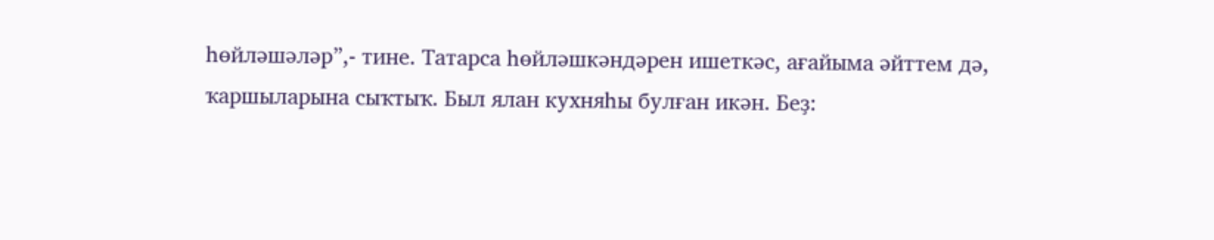һөйләшәләр”,- тине. Татарса һөйләшкәндәрен ишеткәс, ағайыма әйттем дә, ҡаршыларына сыҡтыҡ. Был ялан кухняһы булған икән. Беҙ: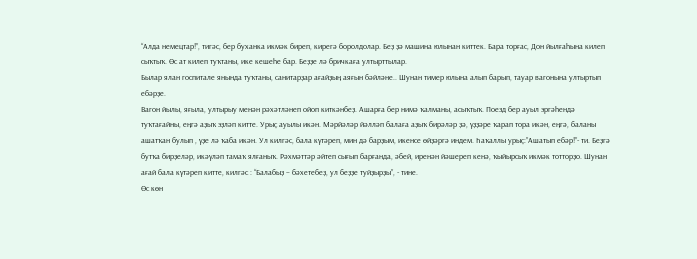“Алда немецтар!”, тигәс, бер буханка икмәк биреп, кирегә боролдолар. Беҙ ҙә машина юлынан киттек. Бара торғас, Дон йылғаһына килеп сыҡтыҡ. Өс ат килеп туҡтаны, ике кешеһе бар. Беҙҙе лә бричкаға ултырттылар.
Былар ялан госпитале янында туҡтаны, санитарҙар ағайҙың аяғын бәйләне.. Шунан тимер юлына алып барып, тауар вагонына ултыртып ебәрҙе.
Вагон йылы, яғыла, ултырыу менән рәхәтләнеп ойоп киткәнбеҙ. Ашарға бер нимә ҡалманы, асыҡтыҡ. Поезд бер ауыл эргәһендә туҡтағайны, еңгә аҙыҡ эҙләп китте. Урыҫ ауылы икән. Мәрйәләр йәлләп балаға аҙыҡ бирәләр ҙә, үҙҙәре ҡарап тора икән, еңгә, баланы ашатҡан булып , үҙе лә ҡаба икән. Ул килгәс, бала күтәреп, мин дә барҙым, икенсе өйҙәргә индем. Һаҡаллы урыҫ:”Ашатып ебәр!”- ти. Беҙгә бутҡа бирҙеләр, икәүләп тамаҡ ялғаныҡ. Рәхмәттәр әйтеп сығып барғанда, әбей, иренән йәшереп кенә, ҡыйырсыҡ икмәк тотторҙо. Шунан ағай бала күтәреп китте, килгәс : “Балабыҙ – бәхетебеҙ, ул беҙҙе туйҙырҙы”, - тине.
Өс көн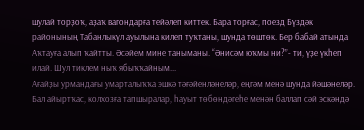шулай торҙоҡ, аҙаҡ вагондарға тейәлеп киттек. Бара торғас, поезд Бүздәк районының Табанлыкүл ауылына килеп туҡтаны, шунда төштөк. Бер бабай атында Аҡтауға алып ҡайтты. Әсәйем мине таныманы. “Әнисәм юҡмы ни?”- ти, үҙе үкһеп илай. Шул тиклем ныҡ ябыҡҡайным...
Ағайҙы урмандағы умарталыҡҡа эшкә тәғәйенләнеләр, еңгәм менә шунда йәшәнеләр. Бал айыртҡас, колхозға тапшыралар, һауыт төбөндәгеһе менән баллап сәй эскәндә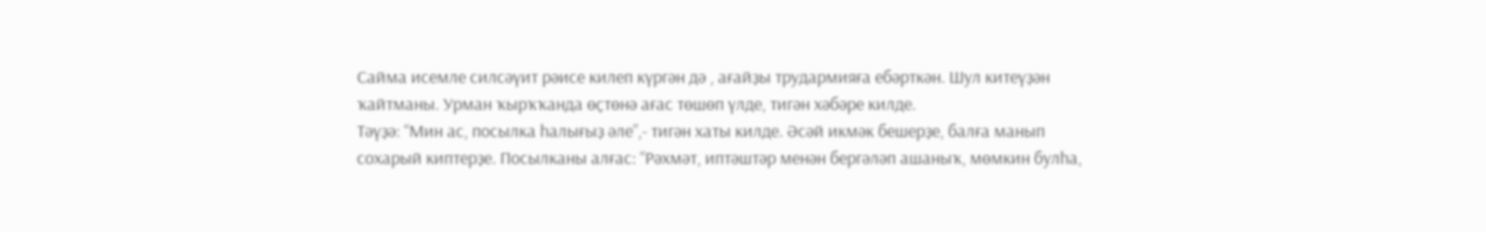Сайма исемле силсәүит рәисе килеп күргән дә , ағайҙы трудармияға ебәрткән. Шул китеүҙән ҡайтманы. Урман ҡырҡҡанда өҫтөнә ағас төшөп үлде, тигән хәбәре килде.
Тәүҙә: “Мин ас, посылка һалығыҙ әле”,- тигән хаты килде. Әсәй икмәк бешерҙе, балға манып сохарый киптерҙе. Посылканы алғас: “Рәхмәт, иптәштәр менән бергәләп ашаныҡ, мөмкин булһа,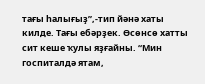тағы һалығыҙ”,-тип йәнә хаты килде. Тағы ебәрҙек. Өсөнсө хатты сит кеше ҡулы яҙғайны. “Мин госпиталдә ятам,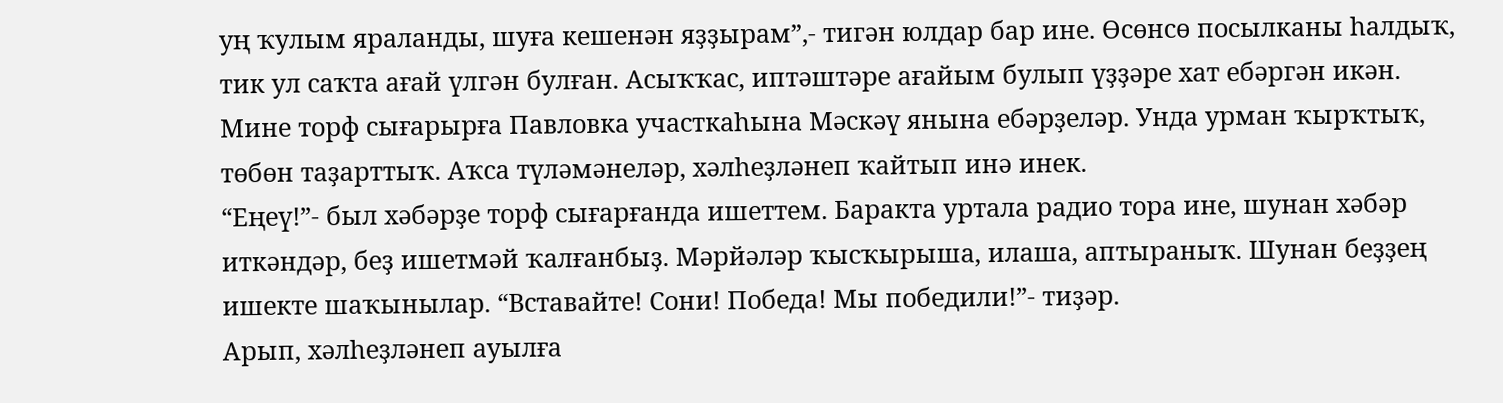уң ҡулым яраланды, шуға кешенән яҙҙырам”,- тигән юлдар бар ине. Өсөнсө посылканы һалдыҡ, тик ул саҡта ағай үлгән булған. Асыҡҡас, иптәштәре ағайым булып үҙҙәре хат ебәргән икән.
Мине торф сығарырға Павловка участкаһына Мәскәү янына ебәрҙеләр. Унда урман ҡырҡтыҡ, төбөн таҙарттыҡ. Аҡса түләмәнеләр, хәлһеҙләнеп ҡайтып инә инек.
“Еңеү!”- был хәбәрҙе торф сығарғанда ишеттем. Баракта уртала радио тора ине, шунан хәбәр иткәндәр, беҙ ишетмәй ҡалғанбыҙ. Мәрйәләр ҡысҡырыша, илаша, аптыраныҡ. Шунан беҙҙең ишекте шаҡынылар. “Вставайте! Сони! Победа! Мы победили!”- тиҙәр.
Арып, хәлһеҙләнеп ауылға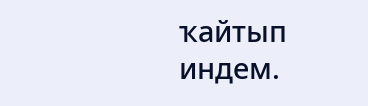ҡайтып индем.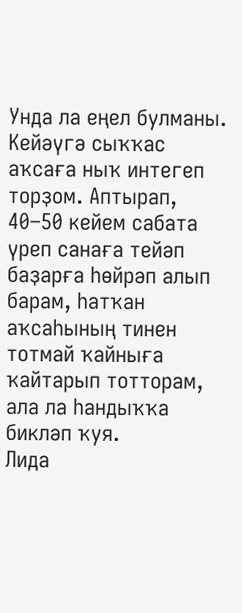Унда ла еңел булманы.
Кейәүгә сыҡҡас аҡсаға ныҡ интегеп торҙом. Аптырап, 40–50 кейем сабата үреп санаға тейәп баҙарға һөйрәп алып барам, һатҡан аҡсаһының тинен тотмай ҡайныға ҡайтарып тотторам, ала ла һандыҡҡа бикләп ҡуя.
Лида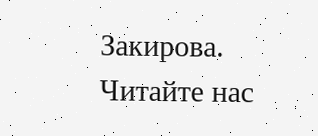Закирова.
Читайте нас